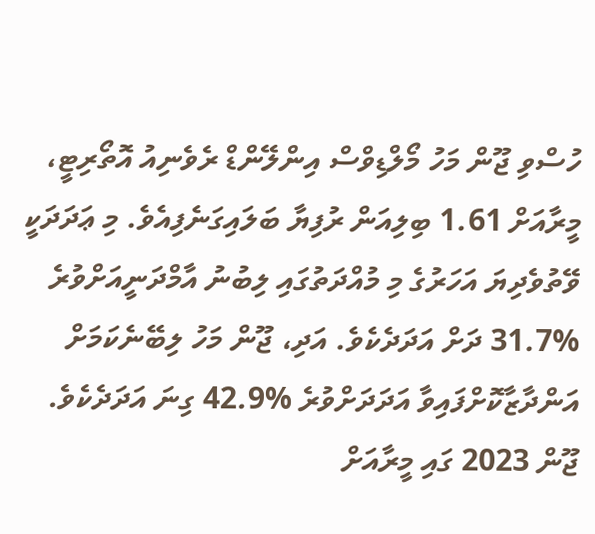ހުސްވި ޖޫން މަހު މޯލްޑިވްސް އިންލޭންޑް ރެވެނިއު އޮތޯރިޓީ، މީރާއަށް 1.61 ބިލިއަން ރުފިޔާ ބަލައިގަނެފިއެވެ. މި ޢަދަދަކީ ވޭތުވެދިޔަ އަހަރުގެ މި މުއްދަތުގައި ލިބުނު އާމްދަނީއަށްވުރެ %31.7 ދަށް އަދަދެކެވެ. އަދި، ޖޫން މަހު ލިބޭނެކަމަށް އަންދާޒާކޮށްފައިވާ އަދަދަށްވުރެ %42.9 ގިނަ އަދަދެކެވެ.
ޖޫން 2023 ގައި މީރާއަށް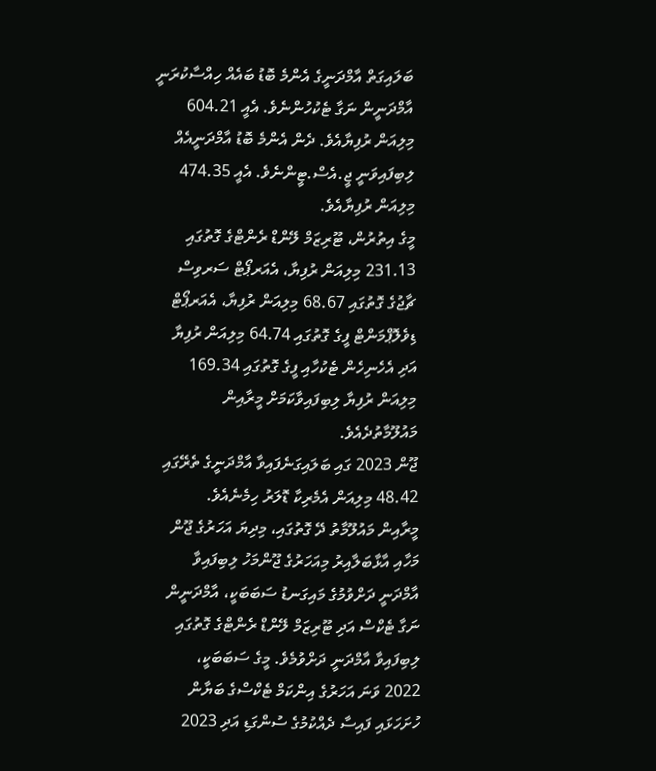ބަލައިގަތް އާމްދަނީގެ އެންމެ ބޮޑު ބައެއް ހިއްސާކުރަނީ އާމްދަނީން ނަގާ ޓެކުހުންނެވެ. އެއީ 604.21 މިލިއަން ރުފިޔާއެވެ. ދެން އެންމެ ބޮޑު އާމްދަނީއެއް ލިބިފައިވަނީ ޖީ.އެސް.ޓީންނެވެ. އެއީ 474.35 މިލިއަން ރުފިޔާއެވެ.
މީގެ އިތުރުން، ޓޫރިޒަމް ލޭންޑް ރެންޓްގެ ގޮތުގައި 231.13 މިލިއަން ރުފިޔާ، އެއަރޕޯޓް ސަރވިސް ޗާޖުގެ ގޮތުގައި 68.67 މިލިއަން ރުފިޔާ، އެއަރޕޯޓް ޑިވެލޮޕްމަންޓް ފީގެ ގޮތުގައި 64.74 މިލިއަން ރުފިޔާ އަދި އެހެނިހެން ޓެކުހާއި ފީގެ ގޮތުގައި 169.34 މިލިއަން ރުފިޔާ ލިބިފައިވާކަމަށް މީރާއިން މައުލޫމާތުދެއެވެ.
ޖޫން 2023 ގައި ބަލައިގަނެފައިވާ އާމްދަނީގެ ތެރޭގައި 48.42 މިލިއަން އެމެރިކާ ޑޮލަރު ހިމެނެއެވެ.
މީރާއިން މައުލޫމާތު ދޭ ގޮތުގައި، މިދިޔަ އަހަރުގެ ޖޫން މަހާއި އާޅާބަލާއިރު މިއަހަރުގެ ޖޫންމަހު ލިބިފައިވާ އާމްދަނީ ދަށްވުމުގެ މައިގަނޑު ސަބަބަކީ، އާމްދަނީން ނަގާ ޓެކްސް އަދި ޓޫރިޒަމް ލޭންޑް ރެންޓްގެ ގޮތުގައި ލިބިފައިވާ އާމްދަނީ ދަށްވުމެވެ. މީގެ ސަބަބަކީ، 2022 ވަނަ އަހަރުގެ އިންކަމް ޓެކްސްގެ ބަޔާން ހުށަހަޅައި ފައިސާ ދެއްކުމުގެ ސުންގަޑި އަދި 2023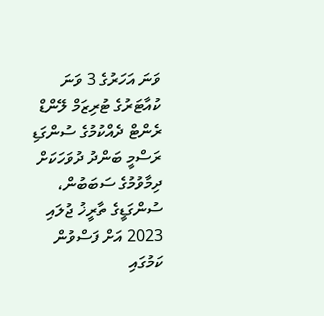ވަނަ އަހަރުގެ 3 ވަނަ ކުއާޓަރުގެ ޓުރިޒަމް ލޭންޑް ރެންޓް ދެއްކުމުގެ ސުންގަޑި ރަސްމީ ބަންދު ދުވަހަކަށް ދިމާވުމުގެ ސަބަބުން، ސުންގަޑީގެ ތާރީޚު ޖުލައި 2023 އަށް ފަސްވުން ކަމުގައި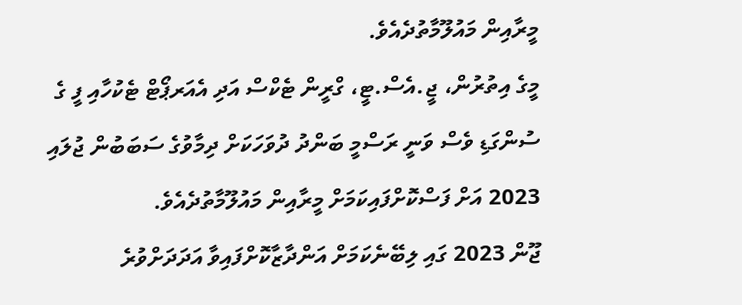މީރާއިން މައުލޫމާތުދެއެވެ.
މީގެ އިތުރުން، ޖީ.އެސް.ޓީ، ގްރީން ޓެކްސް އަދި އެއަރޕޯޓް ޓެކުހާއި ފީ ގެ ސުންގަޑި ވެސް ވަނީ ރަސްމީ ބަންދު ދުވަހަކަށް ދިމާވުގެ ސަބަބުން ޖުލައި 2023 އަށް ފަސްކޮށްފައިކަމަށް މީރާއިން މައުލޫމާތުދެއެވެ.
ޖޫން 2023 ގައި ލިބޭނެކަމަށް އަންދާޒާކޮށްފައިވާ އަދަދަށްވުރެ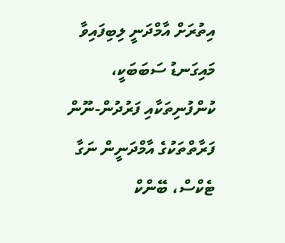އިތުރަށް އާމްދަނީ ލިބިފައިވާ މައިގަނޑު ސަބަބަކީ، ކުންފުނިތަކާއި ފަރުދުން-ނޫން ފަރާތްތަކުގެ އާމްދަނީން ނަގާ ޓެކްސް، ބޭންކް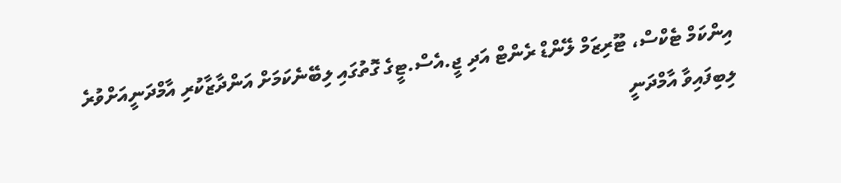އިންކަމް ޓެކްސް، ޓޫރިޒަމް ލޭންޑް ރެންޓް އަދި ޖީ.އެސް.ޓީގެ ގޮތުގައި ލިބޭނެކަމަށް އަންދާޒާކުރި އާމްދަނީއަށްވުރެ ލިބިފައިވާ އާމްދަނީ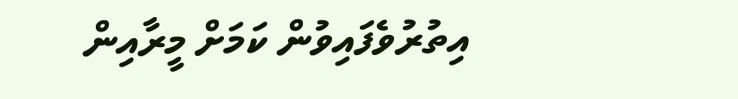އިތުރުވެފައިވުން ކަމަށް މީރާއިން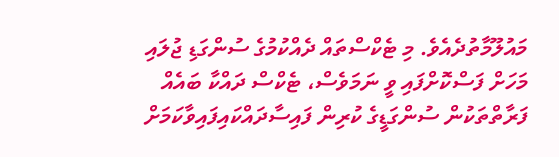މައުލޫމާތުދެއެވެ. މި ޓެކްސްތައް ދެއްކުމުގެ ސުންގަޑި ޖުލައި މަހަށް ފަސްކޮށްފައި ވީ ނަމަވެސް، ޓެކްސް ދައްކާ ބައެއް ފަރާތްތަކުން ސުންގަޑީގެ ކުރިން ފައިސާދައްކައިފައިވާކަމަށް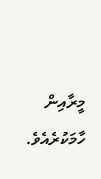މީރާއިން ހާމަކުރެއެވެ.